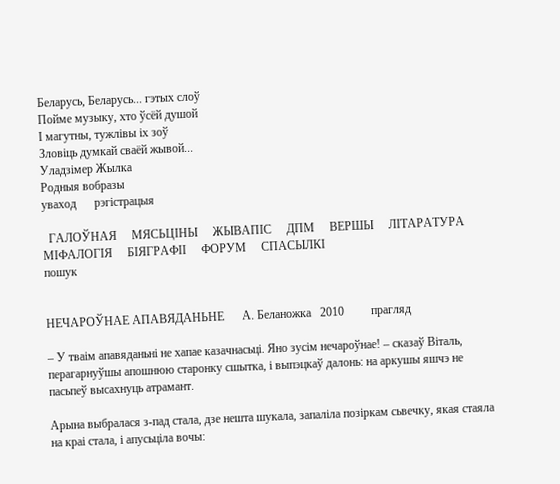Беларусь, Беларусь... гэтых слоў
Пойме музыку, хто ўсёй душой
І магутны, тужлівы іх зоў
Зловіць думкай сваёй жывой...
Уладзімер Жылка
Родныя вобразы
уваход      рэгiстрацыя

  ГАЛОЎНАЯ     МЯСЬЦІНЫ     ЖЫВАПІС     ДПМ     ВЕРШЫ     ЛІТАРАТУРА     МІФАЛОГІЯ     БІЯГРАФІІ     ФОРУМ     СПАСЫЛКІ
пошук


НЕЧАРОЎНАЕ АПАВЯДАНЬНЕ      А. Беланожка   2010         прагляд

– У тваім апавяданьні не хапае казачнасьці. Яно зусім нечароўнае! – сказаў Віталь, перагарнуўшы апошнюю старонку сшытка, і выпэцкаў далонь: на аркушы яшчэ не пасьпеў высахнуць атрамант.

Арына выбралася з-пад стала, дзе нешта шукала, запаліла позіркам сьвечку, якая стаяла на краі стала, і апусьціла вочы: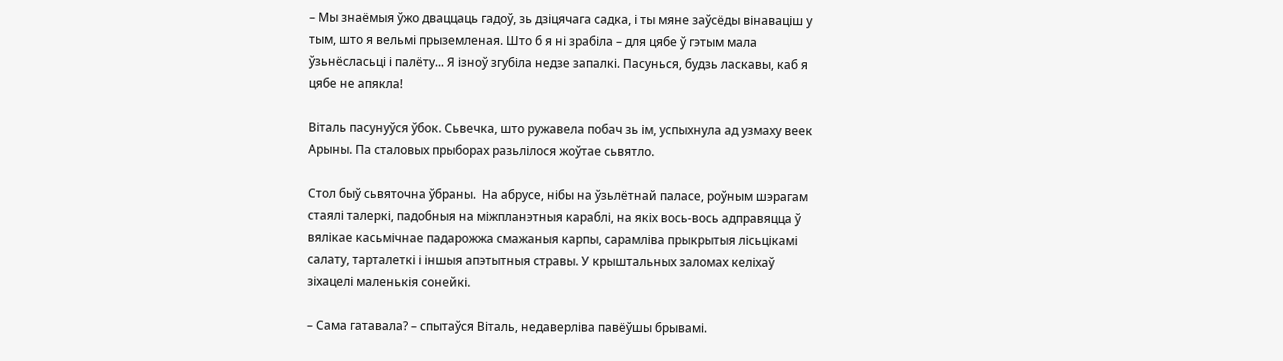– Мы знаёмыя ўжо дваццаць гадоў, зь дзіцячага садка, і ты мяне заўсёды вінаваціш у тым, што я вельмі прыземленая. Што б я ні зрабіла – для цябе ў гэтым мала ўзьнёсласьці і палёту... Я ізноў згубіла недзе запалкі. Пасунься, будзь ласкавы, каб я цябе не апякла!

Віталь пасунуўся ўбок. Сьвечка, што ружавела побач зь ім, успыхнула ад узмаху веек Арыны. Па сталовых прыборах разьлілося жоўтае сьвятло.

Стол быў сьвяточна ўбраны.  На абрусе, нібы на ўзьлётнай паласе, роўным шэрагам стаялі талеркі, падобныя на міжпланэтныя караблі, на якіх вось-вось адправяцца ў вялікае касьмічнае падарожжа смажаныя карпы, сарамліва прыкрытыя лісьцікамі салату, тарталеткі і іншыя апэтытныя стравы. У крыштальных заломах келіхаў зіхацелі маленькія сонейкі.

– Сама гатавала? – спытаўся Віталь, недаверліва павёўшы брывамі.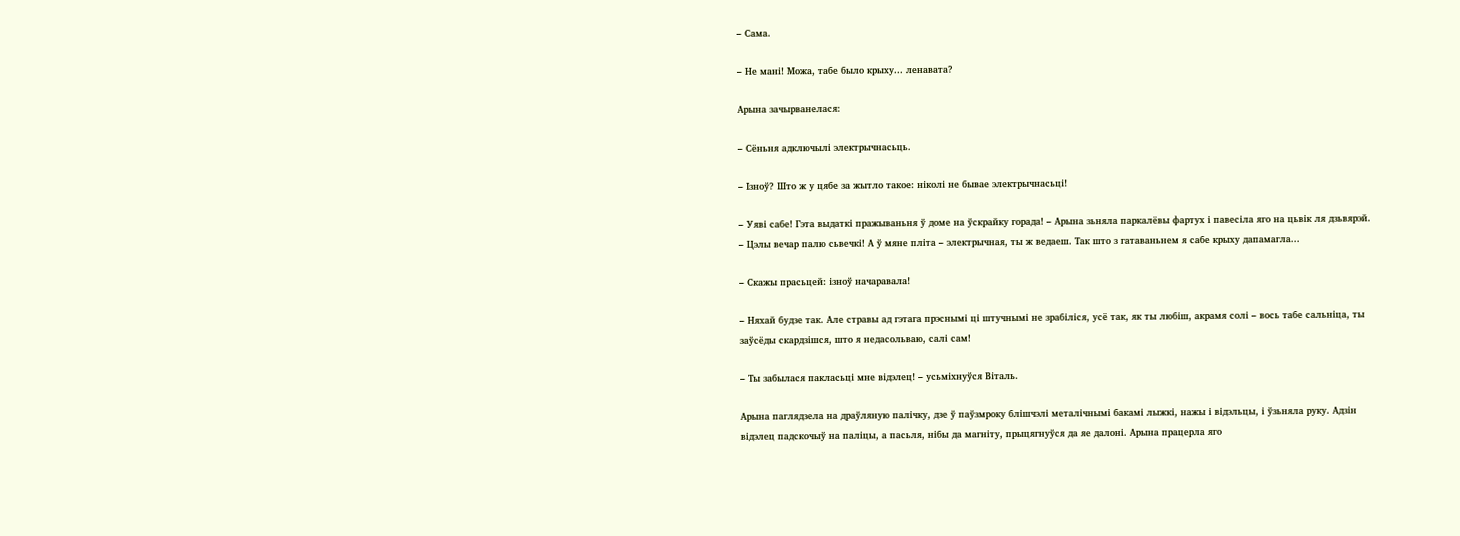– Сама.

– Не мані! Можа, табе было крыху... ленавата?

Арына зачырванелася:

– Сёньня адключылі электрычнасьць.

– Ізноў? Што ж у цябе за жытло такое: ніколі не бывае электрычнасьці!

– Уяві сабе! Гэта выдаткі пражываньня ў доме на ўскрайку горада! – Арына зьняла паркалёвы фартух і павесіла яго на цьвік ля дзьвярэй. – Цэлы вечар палю сьвечкі! А ў мяне пліта – электрычная, ты ж ведаеш. Так што з гатаваньнем я сабе крыху дапамагла...

– Скажы прасьцей: ізноў начаравала!

– Няхай будзе так. Але стравы ад гэтага прэснымі ці штучнымі не зрабіліся, усё так, як ты любіш, акрамя солі – вось табе сальніца, ты заўсёды скардзішся, што я недасольваю, салі сам!

– Ты забылася пакласьці мне відэлец! – усьміхнуўся Віталь.

Арына паглядзела на драўляную палічку, дзе ў паўзмроку блішчэлі металічнымі бакамі лыжкі, нажы і відэльцы, і ўзьняла руку. Адзін відэлец падскочыў на паліцы, а пасьля, нібы да магніту, прыцягнуўся да яе далоні. Арына працерла яго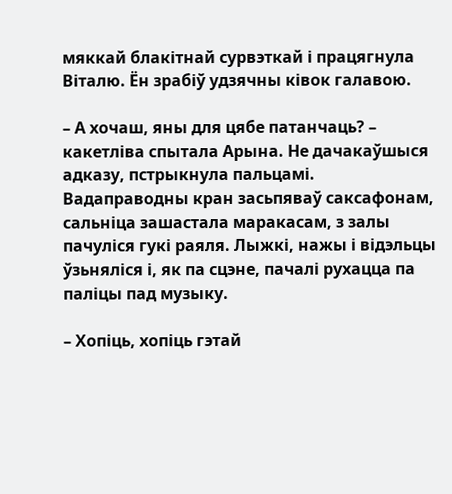мяккай блакітнай сурвэткай і працягнула Віталю. Ён зрабіў удзячны ківок галавою.

– А хочаш, яны для цябе патанчаць? – какетліва спытала Арына. Не дачакаўшыся адказу, пстрыкнула пальцамі. Вадаправодны кран засьпяваў саксафонам, сальніца зашастала маракасам, з залы пачуліся гукі раяля. Лыжкі, нажы і відэльцы ўзьняліся і, як па сцэне, пачалі рухацца па паліцы пад музыку.

– Хопіць, хопіць гэтай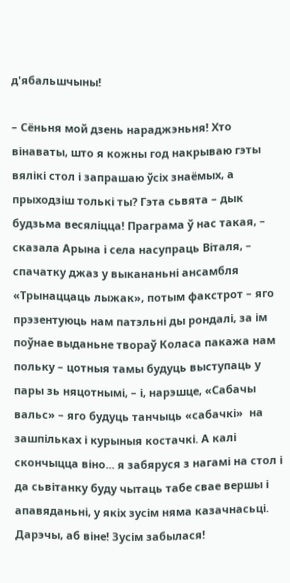д'ябальшчыны!

– Сёньня мой дзень нараджэньня! Хто вінаваты, што я кожны год накрываю гэты вялікі стол і запрашаю ўсіх знаёмых, а прыходзіш толькі ты? Гэта сьвята – дык будзьма весяліцца! Праграма ў нас такая, – сказала Арына і села насупраць Віталя, – спачатку джаз у выкананьні ансамбля «Трынаццаць лыжак», потым факстрот – яго прэзентуюць нам патэльні ды рондалі, за ім поўнае выданьне твораў Коласа пакажа нам польку – цотныя тамы будуць выступаць у пары зь няцотнымі, – і, нарэшце, «Сабачы вальс» – яго будуць танчыць «сабачкі»  на зашпільках і курыныя костачкі. А калі скончыцца віно... я забяруся з нагамі на стол і да сьвітанку буду чытаць табе свае вершы і апавяданьні, у якіх зусім няма казачнасьці. Дарэчы, аб віне! Зусім забылася!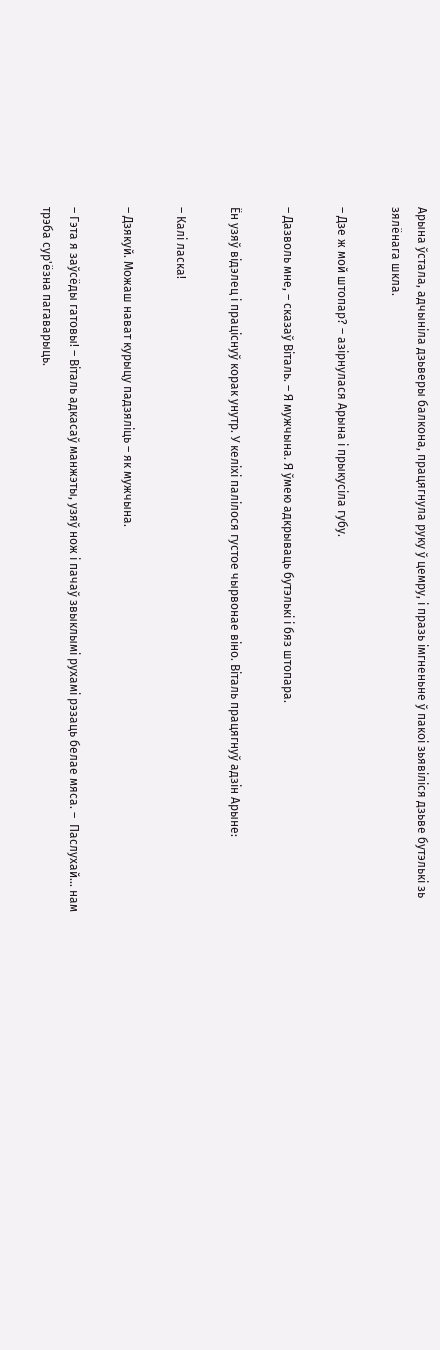Арына ўстала, адчыніла дзьверы балкона, працягнула руку ў цемру, і празь імгненьне ў пакоі зьявіліся дзьве бутэлькі зь зялёнага шкла.

– Дзе ж мой штопар? – азірнулася Арына і прыкусіла губу.

– Дазволь мне, – сказаў Віталь. – Я мужчына. Я ўмею адкрываць бутэлькі і бяз штопара.

Ён узяў відэлец і праціснуў корак унутр. У келіхі палілося густое чырвонае віно. Віталь працягнуў адзін Арыне:

– Калі ласка!

– Дзякуй. Можаш нават курыцу падзяліць – як мужчына.

– Гэта я заўсёды гатовы! – Віталь адкасаў манжэты, узяў нож і пачаў звыклымі рухамі рэзаць белае мяса. –  Паслухай... нам трэба сур'ёзна пагаварыць.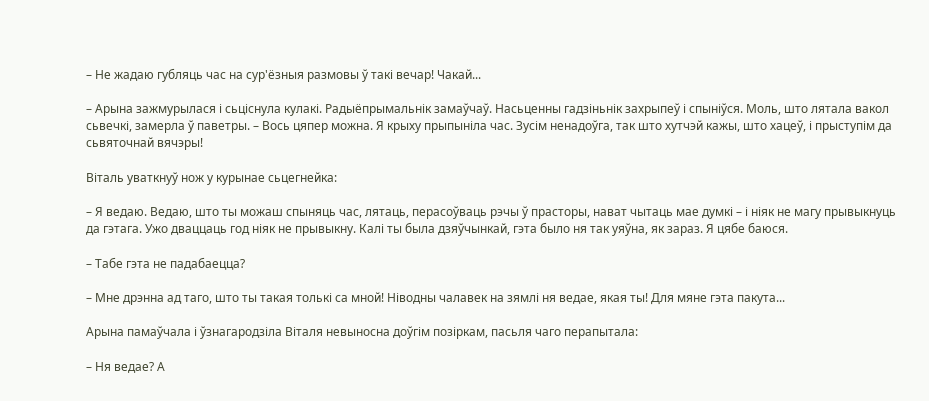– Не жадаю губляць час на сур'ёзныя размовы ў такі вечар! Чакай...

– Арына зажмурылася і сьціснула кулакі. Радыёпрымальнік замаўчаў. Насьценны гадзіньнік захрыпеў і спыніўся. Моль, што лятала вакол сьвечкі, замерла ў паветры. – Вось цяпер можна. Я крыху прыпыніла час. Зусім ненадоўга, так што хутчэй кажы, што хацеў, і прыступім да сьвяточнай вячэры!

Віталь уваткнуў нож у курынае сьцегнейка:

– Я ведаю. Ведаю, што ты можаш спыняць час, лятаць, перасоўваць рэчы ў прасторы, нават чытаць мае думкі – і ніяк не магу прывыкнуць да гэтага. Ужо дваццаць год ніяк не прывыкну. Калі ты была дзяўчынкай, гэта было ня так уяўна, як зараз. Я цябе баюся.

– Табе гэта не падабаецца?

– Мне дрэнна ад таго, што ты такая толькі са мной! Ніводны чалавек на зямлі ня ведае, якая ты! Для мяне гэта пакута...

Арына памаўчала і ўзнагародзіла Віталя невыносна доўгім позіркам, пасьля чаго перапытала:

– Ня ведае? А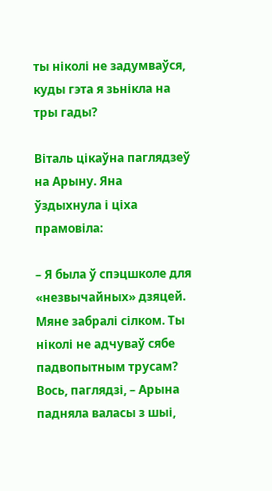ты ніколі не задумваўся, куды гэта я зьнікла на тры гады?

Віталь цікаўна паглядзеў на Арыну. Яна ўздыхнула і ціха прамовіла:

– Я была ў спэцшколе для «незвычайных» дзяцей. Мяне забралі сілком. Ты ніколі не адчуваў сябе падвопытным трусам? Вось, паглядзі, – Арына падняла валасы з шыі,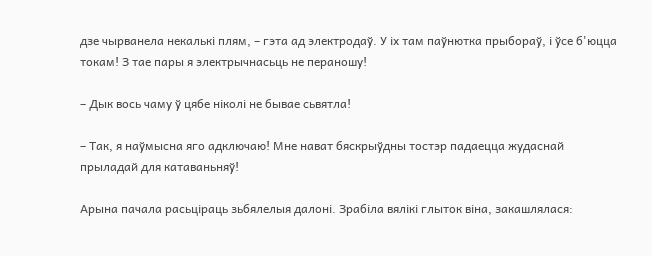дзе чырванела некалькі плям, – гэта ад электродаў. У іх там паўнютка прыбораў, і ўсе б'юцца токам! З тае пары я электрычнасьць не пераношу!

– Дык вось чаму ў цябе ніколі не бывае сьвятла!

– Так, я наўмысна яго адключаю! Мне нават бяскрыўдны тостэр падаецца жудаснай прыладай для катаваньняў!

Арына пачала расьціраць зьбялелыя далоні. Зрабіла вялікі глыток віна, закашлялася: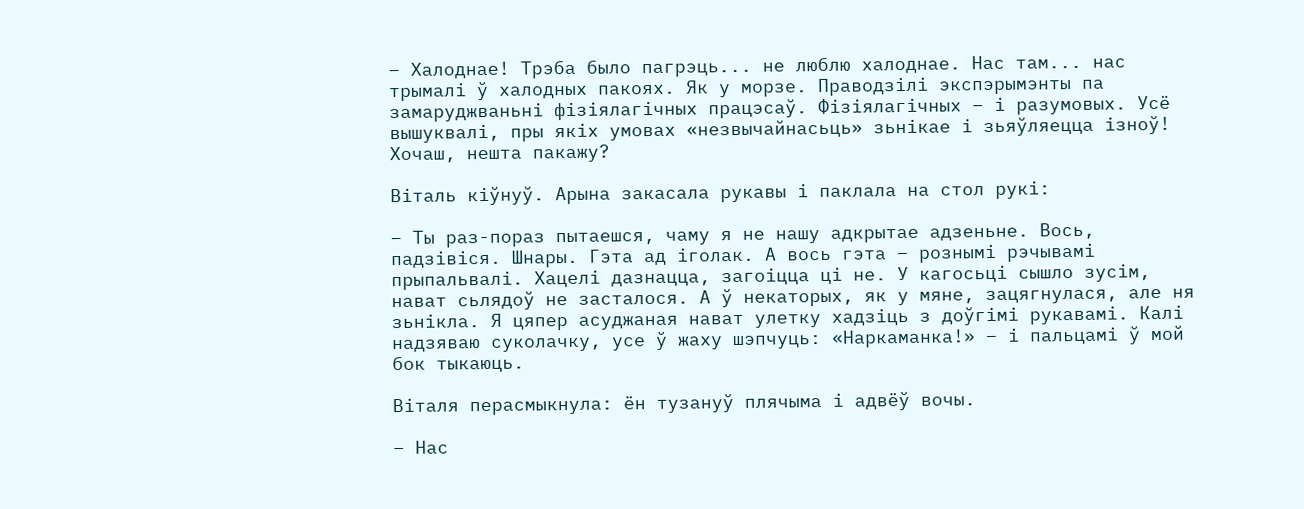– Халоднае! Трэба было пагрэць... не люблю халоднае. Нас там... нас трымалі ў халодных пакоях. Як у морзе. Праводзілі экспэрымэнты па замаруджваньні фізіялагічных працэсаў. Фізіялагічных – і разумовых. Усё вышуквалі, пры якіх умовах «незвычайнасьць» зьнікае і зьяўляецца ізноў! Хочаш, нешта пакажу?

Віталь кіўнуў. Арына закасала рукавы і паклала на стол рукі:

– Ты раз-пораз пытаешся, чаму я не нашу адкрытае адзеньне. Вось, падзівіся. Шнары. Гэта ад іголак. А вось гэта – рознымі рэчывамі прыпальвалі. Хацелі дазнацца, загоіцца ці не. У кагосьці сышло зусім, нават сьлядоў не засталося. А ў некаторых, як у мяне, зацягнулася, але ня зьнікла. Я цяпер асуджаная нават улетку хадзіць з доўгімі рукавамі. Калі надзяваю суколачку, усе ў жаху шэпчуць: «Наркаманка!» – і пальцамі ў мой бок тыкаюць.

Віталя перасмыкнула: ён тузануў плячыма і адвёў вочы.

– Нас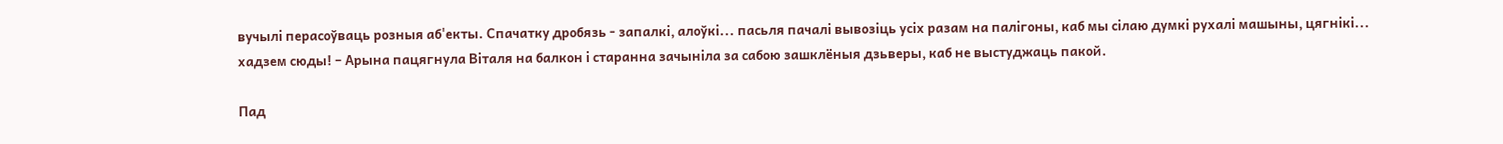вучылі перасоўваць розныя аб'екты. Спачатку дробязь - запалкі, алоўкі... пасьля пачалі вывозіць усіх разам на палігоны, каб мы сілаю думкі рухалі машыны, цягнікі... хадзем сюды! – Арына пацягнула Віталя на балкон і старанна зачыніла за сабою зашклёныя дзьверы, каб не выстуджаць пакой.

Пад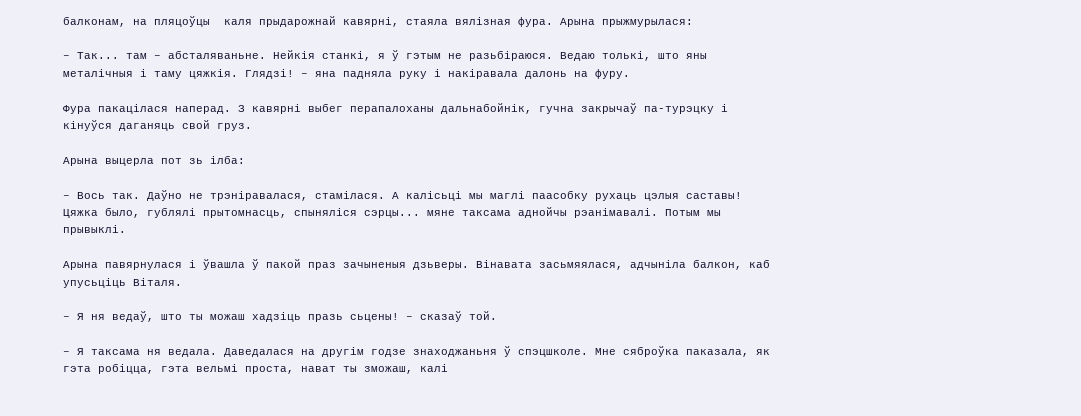балконам, на пляцоўцы  каля прыдарожнай кавярні, стаяла вялізная фура. Арына прыжмурылася:

– Так... там – абсталяваньне. Нейкія станкі, я ў гэтым не разьбіраюся. Ведаю толькі, што яны металічныя і таму цяжкія. Глядзі! – яна падняла руку і накіравала далонь на фуру.

Фура пакацілася наперад. З кавярні выбег перапалоханы дальнабойнік, гучна закрычаў па-турэцку і кінуўся даганяць свой груз.

Арына выцерла пот зь ілба:

– Вось так. Даўно не трэніравалася, стамілася. А калісьці мы маглі паасобку рухаць цэлыя саставы! Цяжка было, гублялі прытомнасць, спыняліся сэрцы... мяне таксама аднойчы рэанімавалі. Потым мы прывыклі.

Арына павярнулася і ўвашла ў пакой праз зачыненыя дзьверы. Вінавата засьмяялася, адчыніла балкон, каб упусьціць Віталя.

– Я ня ведаў, што ты можаш хадзіць празь сьцены! – сказаў той.

– Я таксама ня ведала. Даведалася на другім годзе знаходжаньня ў спэцшколе. Мне сяброўка паказала, як гэта робіцца, гэта вельмі проста, нават ты зможаш, калі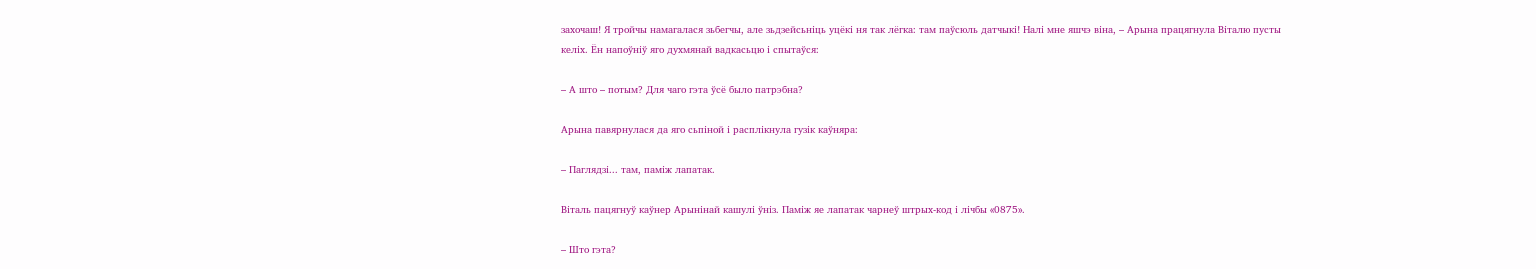захочаш! Я тройчы намагалася зьбегчы, але зьдзейсьніць уцёкі ня так лёгка: там паўсюль датчыкі! Налі мне яшчэ віна, – Арына працягнула Віталю пусты келіх. Ён напоўніў яго духмянай вадкасьцю і спытаўся:

– А што – потым? Для чаго гэта ўсё было патрэбна?

Арына павярнулася да яго сьпіной і расплікнула гузік каўняра:

– Паглядзі... там, паміж лапатак.

Віталь пацягнуў каўнер Арынінай кашулі ўніз. Паміж яе лапатак чарнеў штрых-код і лічбы «0875».

– Што гэта?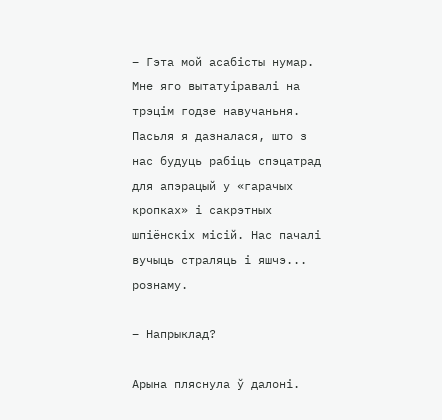– Гэта мой асабісты нумар. Мне яго вытатуіравалі на трэцім годзе навучаньня. Пасьля я дазналася, што з нас будуць рабіць спэцатрад для апэрацый у «гарачых кропках» і сакрэтных шпіёнскіх місій. Нас пачалі вучыць страляць і яшчэ... рознаму.

– Напрыклад?

Арына пляснула ў далоні.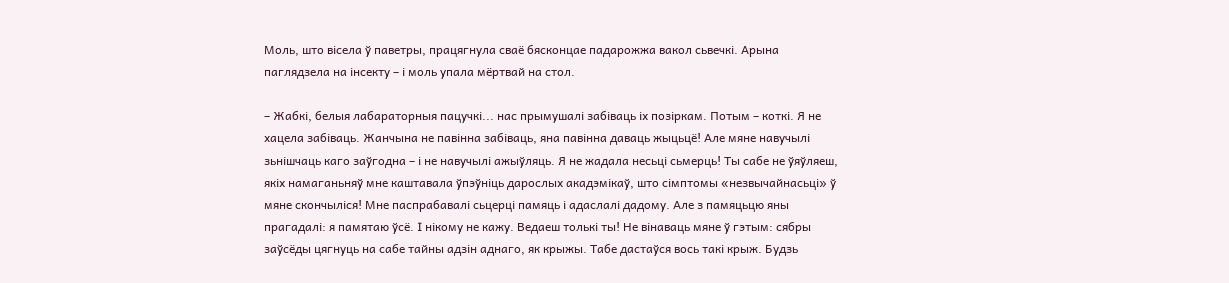Моль, што вісела ў паветры, працягнула сваё бясконцае падарожжа вакол сьвечкі. Арына паглядзела на інсекту – і моль упала мёртвай на стол.

– Жабкі, белыя лабараторныя пацучкі... нас прымушалі забіваць іх позіркам. Потым – коткі. Я не хацела забіваць. Жанчына не павінна забіваць, яна павінна даваць жыцьцё! Але мяне навучылі зьнішчаць каго заўгодна – і не навучылі ажыўляць. Я не жадала несьці сьмерць! Ты сабе не ўяўляеш, якіх намаганьняў мне каштавала ўпэўніць дарослых акадэмікаў, што сімптомы «незвычайнасьці» ў  мяне скончыліся! Мне паспрабавалі сьцерці памяць і адаслалі дадому. Але з памяцьцю яны прагадалі: я памятаю ўсё. I нікому не кажу. Ведаеш толькі ты! Не вінаваць мяне ў гэтым: сябры заўсёды цягнуць на сабе тайны адзін аднаго, як крыжы. Табе дастаўся вось такі крыж. Будзь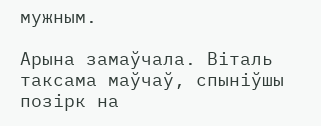мужным.

Арына замаўчала. Віталь таксама маўчаў, спыніўшы позірк на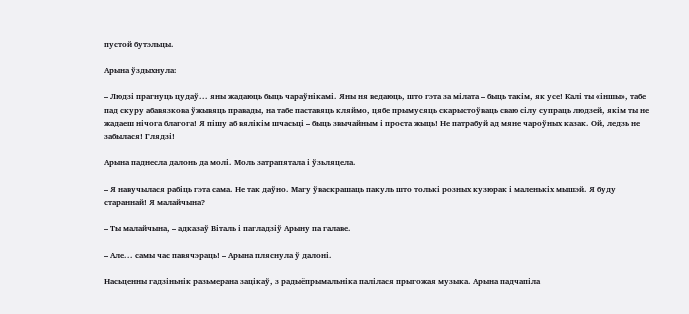пустой бутэльцы.

Арына ўздыхнула:

– Людзі прагнуць цудаў... яны жадаюць быць чараўнікамі. Яны ня ведаюць, што гэта за мілата – быць такім, як усе! Калі ты «іншы», табе пад скуру абавязкова ўжывяць правады, на табе паставяць кляймо, цябе прымусяць скарыстоўваць сваю сілу супраць людзей, якім ты не жадаеш нічога благога! Я пішу аб вялікім шчасьці – быць звычайным і проста жыць! Не патрабуй ад мяне чароўных казак. Ой, ледзь не забылася! Глядзі!

Арына паднесла далонь да молі. Моль затрапятала і ўзьляцела.

– Я навучылася рабіць гэта сама. Не так даўно. Магу ўваскрашаць пакуль што толькі розных кузюрак і маленькіх мышэй. Я буду стараннай! Я малайчына?

– Ты малайчына, – адказаў Віталь і пагладзіў Арыну па галаве.

– Але... самы час павячэраць! – Арына пляснула ў далоні.

Насьценны гадзіньнік разьмерана зацікаў, з радыёпрымальніка палілася прыгожая музыка. Арына падчапіла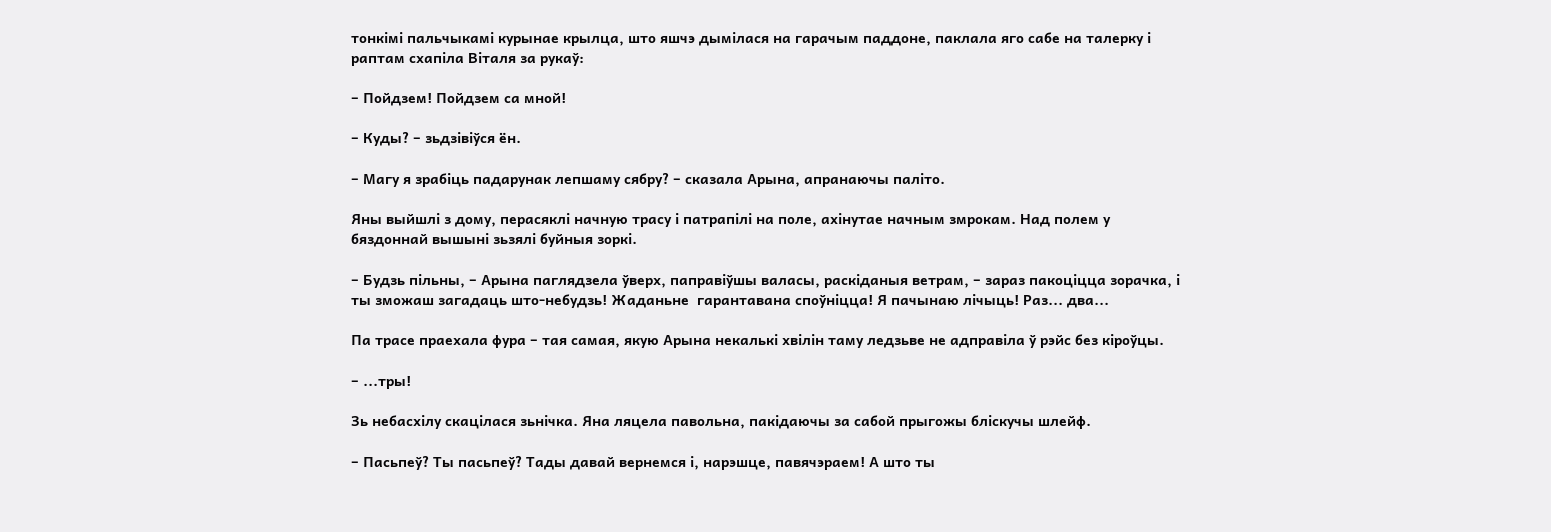тонкімі пальчыкамі курынае крылца, што яшчэ дымілася на гарачым паддоне, паклала яго сабе на талерку і раптам схапіла Віталя за рукаў:

– Пойдзем! Пойдзем са мной!

– Куды? – зьдзівіўся ён.

– Магу я зрабіць падарунак лепшаму сябру? – сказала Арына, апранаючы паліто.

Яны выйшлі з дому, перасяклі начную трасу і патрапілі на поле, ахінутае начным змрокам. Над полем у бяздоннай вышыні зьзялі буйныя зоркі.

– Будзь пільны, – Арына паглядзела ўверх, паправіўшы валасы, раскіданыя ветрам, – зараз пакоціцца зорачка, і ты зможаш загадаць што-небудзь! Жаданьне  гарантавана споўніцца! Я пачынаю лічыць! Раз... два...

Па трасе праехала фура – тая самая, якую Арына некалькі хвілін таму ледзьве не адправіла ў рэйс без кіроўцы.

– ...тры!

Зь небасхілу скацілася зьнічка. Яна ляцела павольна, пакідаючы за сабой прыгожы бліскучы шлейф.

– Пасьпеў? Ты пасьпеў? Тады давай вернемся і, нарэшце, павячэраем! А што ты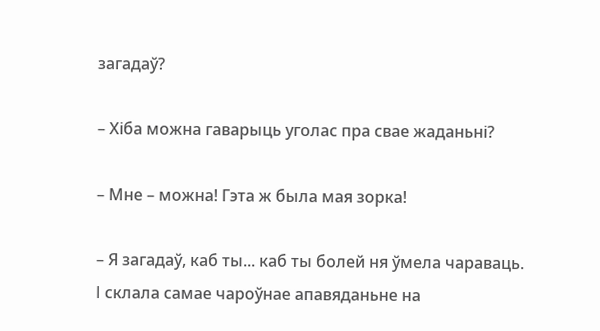загадаў?

– Хіба можна гаварыць уголас пра свае жаданьні?

– Мне – можна! Гэта ж была мая зорка!

– Я загадаў, каб ты... каб ты болей ня ўмела чараваць. I склала самае чароўнае апавяданьне на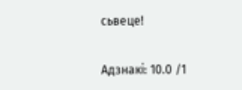сьвеце!

Адзнакi: 10.0 /1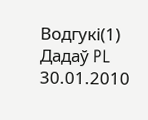Водгукі(1)
Дадаў PL 30.01.2010